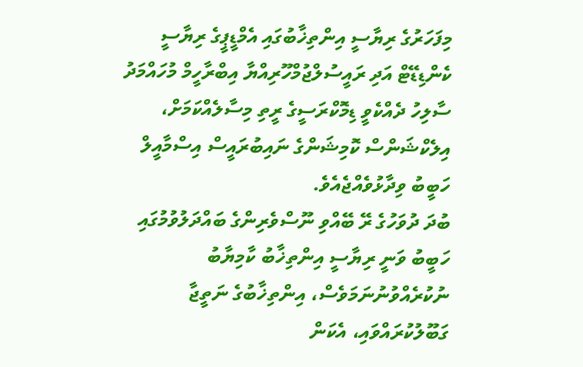މިފަހަރުގެ ރިޔާސީ އިންތިޚާބުގައި އެމްޑީޕީގެ ރިޔާސީ ކެންޑިޑޭޓް އަދި ރައީސުލްޖުމްހޫރިއްޔާ އިބްރާހީމް މުހައްމަދު ސާލިހު ދެއްކެވީ ޑިމޮކްރަސީގެ ރީތި މިސާލެއްކަމަށް، އިލެކްޝަންސް ކޮމިޝަންގެ ނައިބުރައީސް އިސްމާއީލް ހަބީބު ވިދާޅުވެއްޖެއެވެ.
ބުދަ ދުވަހުގެ ރޭ ބޭއްވި ނޫސްވެރިންގެ ބައްދަލުވުމުގައި ހަބީބު ވަނީ ރިޔާސީ އިންތިޚާބު ކާމިޔާބު ނުކުރެއްވުނުނަމަވެސް، އިންތިޚާބުގެ ނަތީޖާ ގަބޫލުކުރައްވައި، އެކަން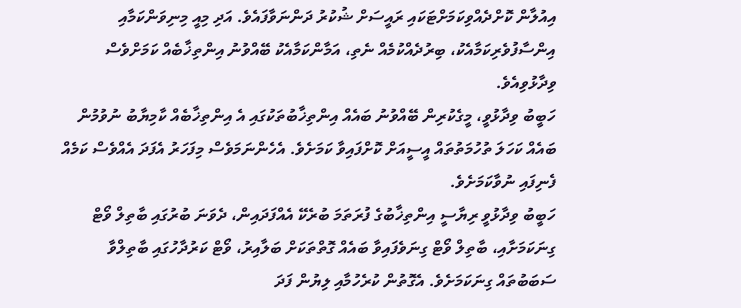އިއުލާން ކޮށްދެއްވިކަމަށްޓަކައި ރައީސަށް ޝުކުރު ދަންނަވާފައެވެ. އަދި މިއީ މިނިވަންކަމާއި އިންސާފުވެރިކަމާއެކު، ބިރުދެއްކުމެއް ނެތި، އަމާންކަމާއެކު ބޭއްވުނު އިންތިޚާބެއް ކަމަށްވެސް ވިދާޅުވިއެވެ.
ހަބީބު ވިދާޅުވީ، މީގެކުރިން ބޭއްވުނު ބައެއް އިންތިޚާބުތަކުގައި އެ އިންތިޚާބެއް ކާމިޔާބު ނުވުމުން ބައެއް ކަހަލަ ތުހުމަތުތައް އީސީއަށް ކޮށްފައިވާ ކަމަށެވެ. އެހެންނަމަވެސް މިފަހަރު އެފަދަ އެއްވެސް ކަމެއް ފެނިފައި ނުވާކަމަށެވެ.
ހަބީބު ވިދާޅުވީ ރިޔާސީ އިންތިޚާބުގެ ފުރަތަމަ ބުރެކޭ އެއްފަދައިން، ދެވަނަ ބުރުގައި ބާތިލް ވޯޓް ގިނަކަމަށާއި، ބާތިލް ވޯޓް ގިނަވެފައިވާ ބައެއް ގޮތްތަކަށް ބަލާއިރު، ވޯޓް ކަރުދާހުގައި ބާތިލްވާ ސަބަބުތައް ގިނަކަމަށެވެ. އެގޮތުން ކުރެހުމާއި ލިޔުން ފަދަ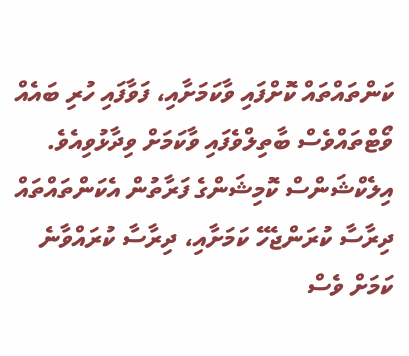ކަންތައްތައް ކޮށްފައި ވާކަމަށާއި، ފަވާފައި ހުރި ބައެއް ވޯޓްތައްވެސް ބާތިލްވެފައި ވާކަމަށް ވިދާޅުވިއެވެ.
އިލެކްޝަންސް ކޮމިޝަންގެ ފަރާތުން އެކަންތައްތައް ދިރާސާ ކުރަންޖެހޭ ކަމަށާއި، ދިރާސާ ކުރައްވާނެ ކަމަށް ވެސް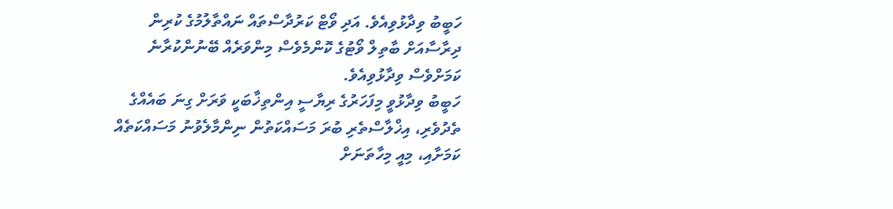ހަބީބު ވިދާޅުވިއެވެ. އަދި ވޯޓް ކަރުދާސްތައް ނައްތާލުމުގެ ކުރިން ދިރާސާއަށް ބާތިލް ވޯޓުގެ ކޮންމެވެސް މިންވަރެއް ބޭނުންކުރާނެ ކަމަށްވެސް ވިދާޅުވިއެވެ.
ހަބީބު ވިދާޅުވީ މިފަހަރުގެ ރިޔާސީ އިންތިޚާބަކީ ވަރަށް ގިނަ ބައެއްގެ ތެދުވެރި، އިޚްލާސްތެރި ބުރަ މަސައްކަތުން ނިންމާލެވުނު މަސައްކަތެއް ކަމަށާއި، މިއީ މިހާތަނަށް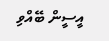އީސީން ބޭއްވި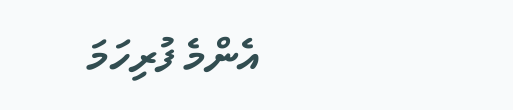އެންމެ ފުރިހަމަ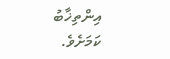އިންތިޚާބު ކަމަށެވެ.